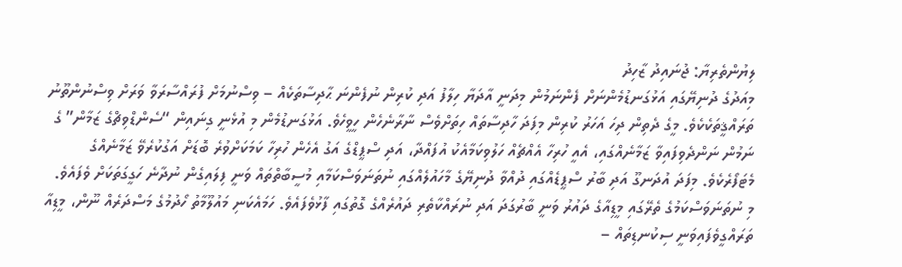ލިޔުންތެރިޔާ: ޖުނައިދު ޒާހިދު
މިއަދުގެ ދުނިޔޭގައި އަޅުގަނޑުމެންނަށް ފެންނަމުން މިދަނީ އާދަޔާ ހިލާފު އަދި ކުރިން ނުފެންނަ ޙާދިސާތަކެއް – ވިސްނުމަށް ފުރައްސާރަވާ ވަރަށް ވިސްނުންތޫނު ތަރައްޤީތަކެކެވެ. މީގެ ދެތިން ދިހަ އަހަރު ކުރިން މިފަދަ ހާދިސާތައް ހިތަށްވެސް ނާރާނެހެން ހީވީހެވެ. އަޅުގަނޑުމެން މި އުޅެނީ ގިނައިން “ސެންޑްވިޗްގެ ޒަމާން” ގެ ނަމުން ނަންދެވިފައިވާ ޒަމާނެއްގައި، އެއީ ހުރިހާ އެއްޗެއް ހަލުވިކަމާއެކު އުފައްދާ، އަދި ސްޕީޑްގެ އަގު އެހެން ހުރިހާ ކަމަކަށްވުރެ ބޮޑަށް އަގުކުރެވޭ ޒަމާނެއްގެ މެޓަފޯރެކެވެ. މިފަދަ އުދަނގޫ އަދި ބާރު ސްޕީޑެއްގައި ދުއްވާ ދުނިޔޭގެ މާހައުލެއްގައި ނުތަނަވަސްކަމާއި މުސީބާތްތައް ވަނީ ފިލައިގެން ނުދާނެ ހަގީގަތަކަށް ވެފައެވެ.
މި ނުތަނަވަސްކަމުގެ ތެރޭގައި މީޑިއާގެ ދައުރު ވަނީ ބާރުގަދަ އަދި ނުރައްކާތެރި ދައުރެއްގެ ގޮތުގައި ފާޅުވެފައެވެ. ހަމައެކަނި މައުލޫމާތު ހޯދުމުގެ މަސްދަރެއް ނޫން، މީޑިއާ ތަރައްގީވެފައިވަނީ ސިކުނޑިތައް –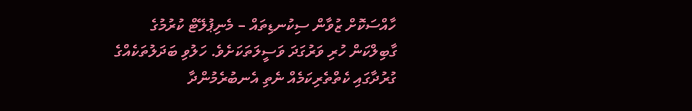ހާއްސަކޮށް ޒުވާން ސިކުނޑިތައް – މެނިޕުލޭޓް ކުރުމުގެ ގާބިލްކަން ހުރި ވަރުގަދަ ވަސީލަތަކަށެވެ. ހަލުވި ބަދަލުތަކެއްގެ ގުރުދާގައި ކެތްތެރިކަމެއް ނެތި އެނބުރެމުންދާ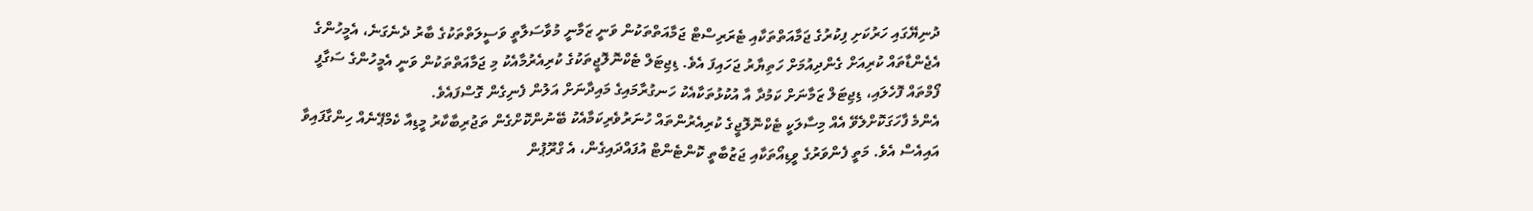ދުނިޔޭގައި ހަރުކަށި ފިކުރުގެ ޖަމާއަތްތަކާއި ޓެރަރިސްޓް ޖަމާއަތްތަކުން ވަނީ ޒަމާނީ މުވާސަލާތީ ވަސީލަތްތަކުގެ ބާރު ދެނެގަނެ، އެމީހުންގެ އެޖެންޑާތައް ކުރިއަށް ގެންދިއުމަށް ހަތިޔާރު ޖަހައިފަ އެވެ. ޑިޖިޓަލް ޓެކްނޮލޮޖީތަކުގެ ކުރިއެރުމާއެކު މި ޖަމާއަތްތަކުން ވަނީ އެމީހުންގެ ސަގާފީ ފޯމްތައް ފޮހެލައި، ޑިޖިޓަލް ޒަމާނަށް ކަމުދާ އާ އުކުޅުތަކާއެކު ހަނގުރާމައިގެ މައިދާނަށް އަލުން ފެނިގެން ގޮސްފައެވެ.
އެންމެ ފާހަގަކޮށްލެވޭ އެއް މިސާލަކީ ޓެކްނޮލޮޖީގެ ކުރިއެރުންތައް ހުނަރުވެރިކަމާއެކު ބޭނުންކޮށްގެން ތަޖުރިބާކާރު މީޑިއާ ކެމްޕޭނެއް ހިންގާފައިވާ އައިއެސް އެވެ. މަތީ ފެންވަރުގެ ވީޑިއޯތަކާއި ޖަޒުބާތީ ކޮންޓެންޓް އުފައްދައިގެން، އެ ގްރޫޕުން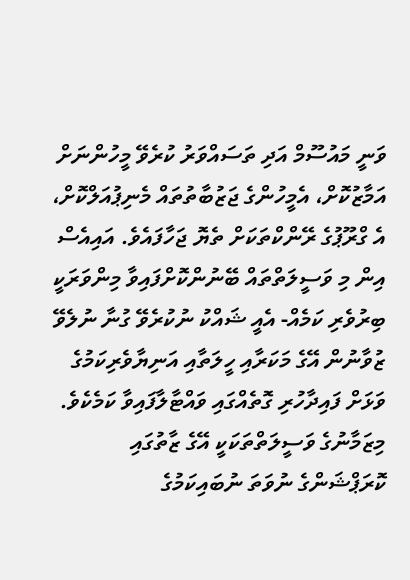ވަނީ މައުސޫމް އަދި ތަސައްވަރު ކުރެވޭ މީހުންނަށް އަމާޒުކޮށް، އެމީހުންގެ ޖަޒުބާތުތައް މެނިޕުއަލްކޮށް، އެ ގްރޫޕުގެ ރޭންކްތަކަށް ތެޔޮ ޖަހާފައެވެ. އައިއެސް އިން މި ވަސީލަތްތައް ބޭނުންކޮށްފައިވާ މިންވަރަކީ ބިރުވެރި ކަމެއް- އެއީ ޝައްކު ނުކުރެވޭ ގުނާ ނުލެވޭ ޒުވާނުން އޭގެ މަކަރާއި ހީލަތާއި އަނިޔާވެރިކަމުގެ ވަޅަށް ފައިދާހުރި ގޮތެއްގައި ވައްޓާލާފައިވާ ކަމެކެވެ.
މިޒަމާނުގެ ވަސީލަތްތަކަކީ އޭގެ ޒާތުގައި ކޮރަޕްޝަންގެ ނުވަތަ ނުބައިކަމުގެ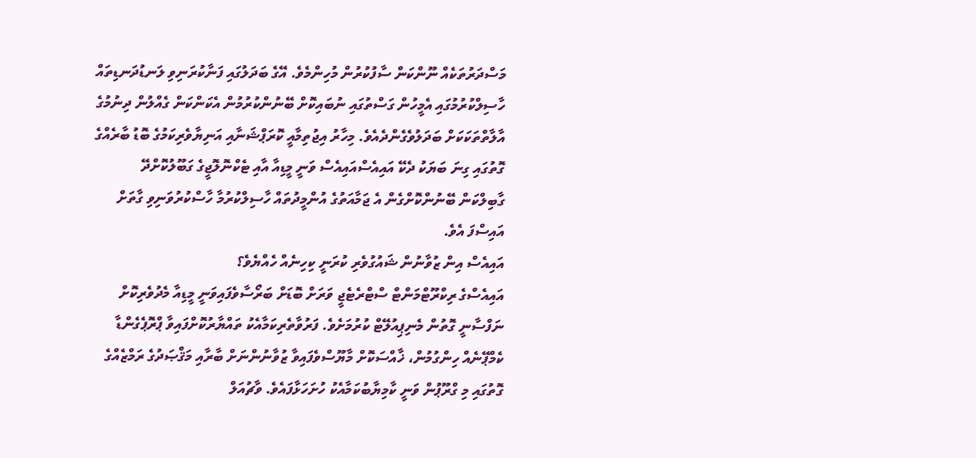މަސްދަރުތަކެއް ނޫންކަން ސާފުކުރުން މުހިންމެވެ. އޭގެ ބަދަލުގައި ފަނާކުރަނިވި ލަނޑުދަނޑިތައް ހާސިލްކުރުމުގައި އެމީހުން ގަސްތުގައި ނުބައިކޮށް ބޭނުންކުރުމުން އެކަންކަން ގެއްލުން ދިނުމުގެ އާލާތްތަކަކަށް ބަދަލުވެގެންދެއެވެ. މިހާރު އިޖުތިމާއީ ކޮރަޕްޝަނާއި އަނިޔާވެރިކަމުގެ ބޮޑު ބާރެއްގެ ގޮތުގައި ގިނަ ބަޔަކު ދެކޭ އައިއެސްއައިއެސް ވަނީ މީޑިއާ އާއި ޓެކްނޮލޮޖީގެ ގަބޫލުކޮށްދޭ ގާބިލްކަން ބޭނުންކޮށްގެން އެ ޖަމާއަތުގެ އުންމީދުތައް ހާސިލްކުރުމާ ހާސްކުރުވަނިވި ގާތަށް އައިސްފަ އެވެ.
އައިއެސް އިން ޒުވާނުން ޝައުގުވެރި ކުރަނީ ކިހިނެއް ހެއްޔެވެ؟
އައިއެސްގެ ރިކްރޫޓްމަންޓް ސްޓްރެޓެޖީ ވަރަށް ބޮޑަށް ބަރޯސާވެފައިވަނީ މީޑިއާ މެދުވެރިކޮށް ނަފްސާނީ ގޮތުން މެނިޕިއުލޭޓް ކުރުމަށެވެ. ފަރުވާތެރިކަމާއެކު ތައްޔާރުކޮށްފައިވާ ޕްރޮޕެގެންޑާ ކެމްޕޭނެއް ހިންގުމުން، ޚާއްސަކޮށް މާޔޫސްވެފައިވާ ޒުވާނުންނަށް ބާރާއި މަޤްޞަދުގެ ރަމްޒެއްގެ ގޮތުގައި މި ގްރޫޕުން ވަނީ ކާމިޔާބުކަމާއެކު ހުށަހަޅާފައެވެ. ވާޗުއަލް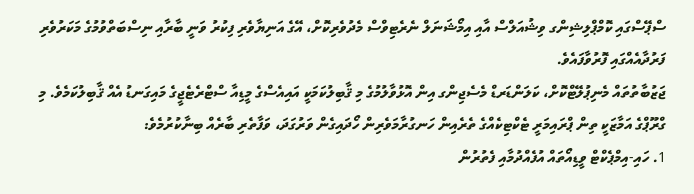ސްޕޭސްގައި ކޮމްޕްލިޝިންގ ވިޝުއަލްސް އާއި އިމޯޝަނަލް ނެރެޓިވްސް މެދުވެރިކޮށް، އޭގެ އަނިޔާވެރި ފިކުރު ވަނީ ބާރާއި ނިސްބަތްވުމުގެ މަކަރުވެރި ފަރުދާއެއްގައި ފޮރުވާފައެވެ.
ޖަޒުބާތުތައް މެނިޕުލޭޓްކޮށް، ކަލަންޑަރޑް މެސެޖިންގ އިން އޮޅުވާލުމުގެ މި ޤާބިލުކަމަކީ އައިއެސްގެ މީޑިއާ ސްޓްރެޓެޖީގެ މައިގަނޑު އެއް ޤާބިލުކަމެވެ. މި ގްރޫޕްގެ އަމާޒަކީ ތިން ޕްރައިމަރީ ޓެކްޓިކެއްގެ ތެރެއިން ހަނގުރާމަވެރިން ހޯދައިގެން ވަރުގަދަ، ވަފާތެރި ބާރެއް ބިނާކުރުމެވެ:
1. ހައި-އިމްޕެކްޓް ވީޑިއޯތައް އުފެއްދުމާއި ފެތުރުން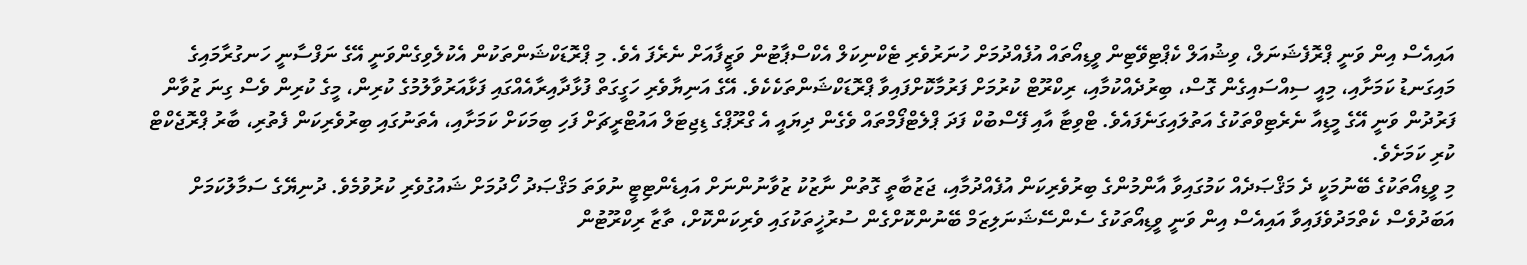އައިއެސް އިން ވަނީ ޕްރޮފެޝަނަލް، ވިޝުއަލް ކެޕްޓިވޭޓިން ވީޑިއޯތައް އުފެއްދުމަށް ހުނަރުވެރި ޓެކްނިކަލް އެކްސްޕާޓުން ވަޒީފާއަށް ނެރެފަ އެވެ. މި ޕްރޮޑަކްޝަންތަކުން އެކުލެވިގެންވަނީ އޭގެ ނަފްސާނީ ހަނގުރާމައިގެ މައިގަނޑު ކަމަށާއި، މިއީ ސިއްސައިގެން ގޮސް، ބިރުދެއްކުމާއި، ރިކްރޫޓް ކުރުމަށް ފަރުމާކޮށްފައިވާ ޕްރޮޑަކްޝަންތަކެކެވެ. އޭގެ އަނިޔާވެރި ހަގީގަތް ފުޅާދާއިރާއެއްގައި ފަޅާއަރުވާލުމުގެ ކުރިން، މީގެ ކުރިން ވެސް ގިނަ ޒުވާން ފަރުދުން ވަނީ އޭގެ މީޑިއާ ނެރެޓިވްތަކުގެ އަތުލައިގަނެފައެވެ. ޓްވިޓާ އާއި ފޭސްބުކް ފަދަ ޕްލެޓްފޯމްތައް ވެގެން ދިޔައީ އެ ގްރޫޕްގެ ޑިޖިޓަލް އައުޓްރީޗަށް ފަހި ބިމަކަށް ކަމަށާއި، އެތަނުގައި ބިރުވެރިކަން ފެތުރި، ބާރު ޕްރޮޖެކްޓް ކުރި ކަމަށެވެ.
މި ވީޑިއޯތަކުގެ ބޭނުމަކީ ދެ މަޤްޞަދެއް ކަމުގައިވާ އާންމުންގެ ބިރުވެރިކަން އުފެއްދުމާއި، ޖަޒުބާތީ ގޮތުން ނާޒުކު ޒުވާނުންނަށް އައިޑެންޓިޓީ ނުވަތަ މަޤްޞަދު ހޯދުމަށް ޝައުގުވެރި ކުރުވުމެވެ. ދުނިޔޭގެ ސަމާލުކަމަށް އަބަދުވެސް ކެތްމަދުވެފައިވާ އައިއެސް އިން ވަނީ ވީޑިއޯތަކުގެ ސެންސޭޝަނަލިޒަމް ބޭނުންކޮށްގެން ސުރުޚީތަކުގައި ވެރިކަންކޮށް، ތާޒާ ރިކްރޫޓުން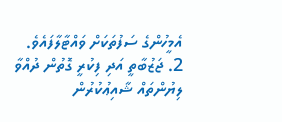އެމީހުންގެ ސަފުތަކަށް ވައްޓާލާފައެވެ.
2. ޖަޒުބާތީ އަދި ފިކުރީ ގޮތުން ދުއްވާ ލިޔުންތައް ޝާއިޢުކުރުން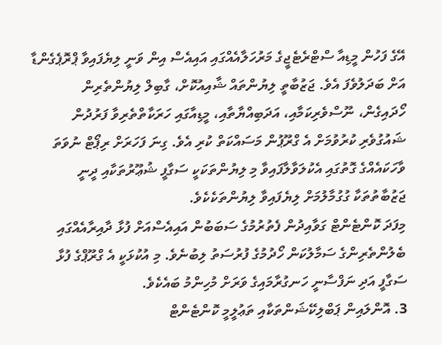އޭގެ ފަހުން މީޑިއާ ސްޓްރެޓެޖީގެ މަރުހަލާއެއްގައި އައިއެސް އިން ވަނީ ލިޔެފައިވާ ޕްރޮޕެގެންޑާ އަށް ބަދަލުވެފަ އެވެ. ޖަޒުބާތީ ލިޔުންތައް ޝާއިއުކޮށް، ގާބިލް ލިޔުންތެރިން ހޯދައިގެން، ނޫސްވެރިކަމާއި، އަދަބިއްޔާތާއި، މީޑިއާގައި ހަރަކާތްތެރިވާ ފަރުދުން ޝައުގުވެރި ކުރުވުމަށް އެ ގްރޫޕުން މަސައްކަތް ކުރި އެވެ. ގިނަ ފަހަރަށް ރިޕޯޓް ނުވަތަ ވާހަކައެއްގެ ގޮތުގައި އެކުލަވާލާފައިވާ މި ލިޔުންތަކަކީ ސަގާފީ ޝުޢޫރުތަކާއި ދީނީ ޖަޒުބާތުތަކާ ގުގުމާލުމަށް ލިޔެފައިވާ ލިޔުންތަކެކެވެ.
މިފަދަ ކޮންޓެންޓް ގަވާއިދުން ފެތުރުމުގެ ސަބަބުން އައިއެސްއަށް ފުޅާ ދާއިރާއެއްގައި ބެލުންތެރިންގެ ސަމާލުކަން ހޯދުމުގެ ފުރުސަތު ލިބުނެވެ. މި އުކުޅަކީ އެ ގްރޫޕްގެ ފުޅާ ސަގާފީ އަދި ނަފްސާނީ ހަނގުރާމައިގެ ވަރަށް މުހިންމު ބައެކެވެ.
3. އޮންލައިން ޕަބްލިކޭޝަންތަކާއި ތަޢުލީމީ ކޮންޓެންޓް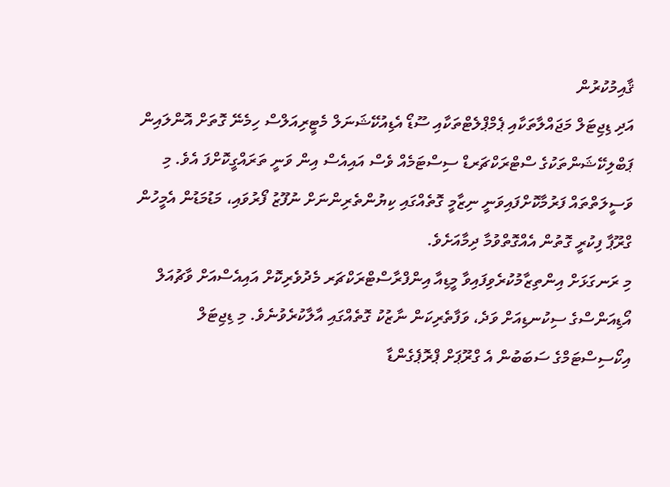ޤާއިމުކުރުން
އަދި ޑިޖިޓަލް މަޖައްލާތަކާއި ޕެމްޕްލެޓްތަކާއި ސޫޑޯ އެޑިއުކޭޝަނަލް މެޓީރިއަލްސް ހިމެނޭ ގޮތަށް އޮންލައިން ޕަބްލިކޭޝަންތަކުގެ ސްޓްރަކްޗަރޑް ސިސްޓަމެއް ވެސް އައިއެސް އިން ވަނީ ތަރައްގީކޮށްފަ އެވެ. މި ވަސީލަތްތައް ފަރުމާކޮށްފައިވަނީ ނިޒާމީ ގޮތެއްގައި ކިޔުންތެރިންނަށް ނުފޫޒު ފޯރުވައި، މަޑުމަޑުން އެމީހުން ގްރޫޕާ ފިކުރީ ގޮތުން އެއްގޮތްވުމާ ދިމާއަށެވެ.
މި ރަނގަޅަށް އިންތިޒާމުކުރެވިފައިވާ މީޑިއާ އިންފްރާސްޓްރަކްޗަރ މެދުވެރިކޮށް އައިއެސްއަށް ވާޗުއަލް އޯޑިއަންސްގެ ސިކުނޑިއަށް ވަދެ، ވަފާތެރިކަން ނާޒުކު ގޮތެއްގައި އާލާކުރެވުނެވެ. މި ޑިޖިޓަލް އިކޯސިސްޓަމްގެ ސަބަބުން އެ ގްރޫޕަށް ޕްރޮޕެގެންޑާ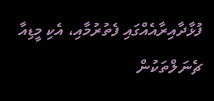ފުޅާދާއިރާއެއްގައި ފެތުރުމާއި، އެކި މީޑިއާ ޗެނަލްތަކުން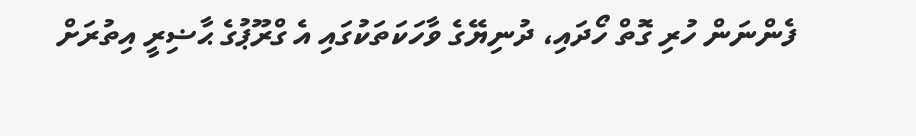ފެންނަން ހުރި ގޮތް ހޯދައި، ދުނިޔޭގެ ވާހަކަތަކުގައި އެ ގްރޫޕުގެ ޙާޟިރީ އިތުރަށް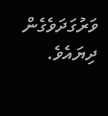ވަރުގަދަވެގެން ދިޔައެވެ.